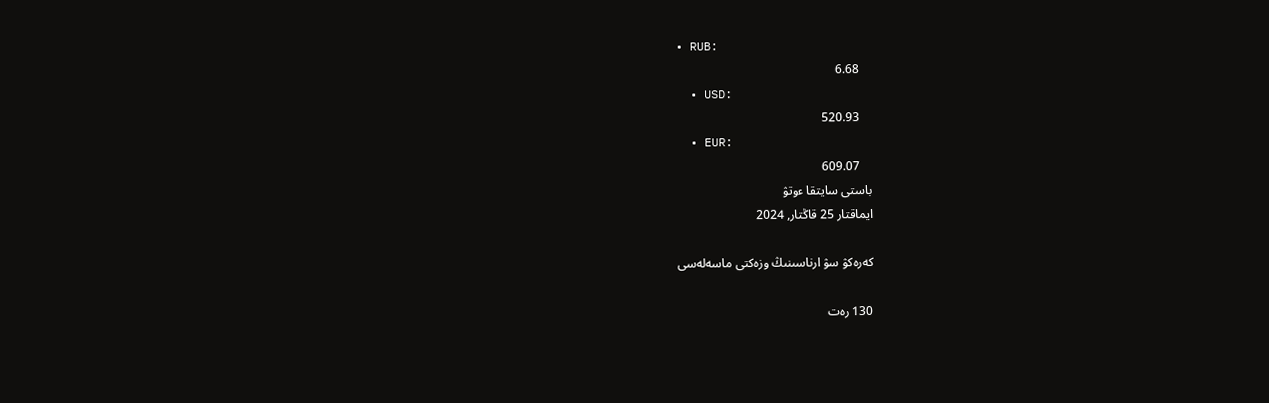• RUB:
    6.68
  • USD:
    520.93
  • EUR:
    609.07
باستى سايتقا ءوتۋ
ايماقتار 25 قاڭتار, 2024

كەرەكۋ سۋ ارناسىنىڭ وزەكتى ماسەلەسى

130 رەت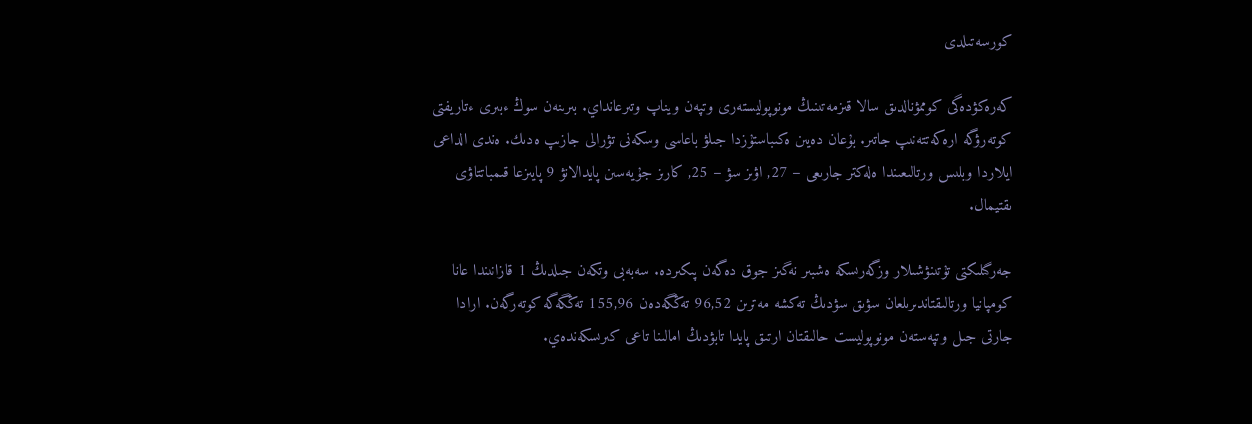كورسەتىلدى

كەرەكۋدەگى كوممۋنالدىق سالا قىزمەتىنىڭ مونوپوليستەرى وتپەن ويناپ وتىرعانداي. بىرىنەن سوڭ ءبىرى ءتاريفتى كوتەرۋگە ارەكەتتەنىپ جاتىر. بۇعان دەيىن ەكىباستۇزدا جىلۋ باعاسى وسكەنى تۋرالى جازىپ ەدىك. ەندى الداعى ايلاردا وبلىس ورتالىعىندا ەلەكتر جارىعى – 27, اۋىز سۋ – 25, كارىز جۇيەسىن پايدالانۋ 9 پايىزعا قىمباتتاۋى ىقتيمال.

جەرگىلىكتى تۇتىنۋشىلار وزگەرىسكە ەشبىر نەگىز جوق دەگەن پىكىردە. سەبەبى وتكەن جىلدىڭ 1 قازانىندا عانا كومپانيا ورتالىقتاندىرىلعان سۋىق سۋدىڭ تەكشە مەترىن 96,52 تەڭگەدەن 155,96 تەڭگەگە كوتەرگەن. ارادا جارتى جىل وتپەستەن مونوپوليست حالىقتان ارتىق پايدا تابۋدىڭ امالىنا تاعى كىرىسكەندەي.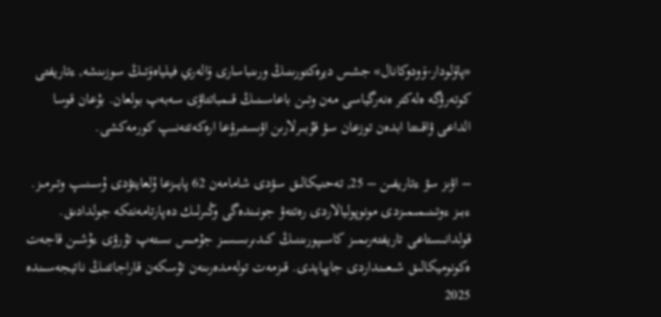«پاۆلودار-ۆودوكانال» جشس ديرەكتورىنىڭ ورىنباسارى ۆالەري فيلياەۆتىڭ سوزىنشە, ءتاريفتى كوتەرۋگە ەلەكتر ەنەرگياسى مەن وتىن باعاسىنىڭ قىمباتتاۋى سەبەپ بولعان. بۇعان قوسا الداعى ۋاقىتتا ابدەن توزعان سۋ قۇبىرلارىن اۋىستىرۋعا ارەكەتتەنىپ كورمەكشى.

– اۋىز سۋ ءتاريفىن – 25, تەحنيكالىق سۋدى شامامەن 62 پايىزعا ۇلعايتۋدى ۇسىنىپ وتىرمىز. ءبىز ءوتىنىمىمىزدى مونوپوليالاردى رەتتەۋ جونىندەگى وڭىرلىك دەپارتامەنتكە جولدادىق. قولدانىستاعى تاريفتەرىمىز كاسىپورىننىڭ كىدىرىسسىز جۇمىس ىستەپ تۇرۋى ءۇشىن قاجەت ەكونوميكالىق شىعىنداردى جاپپايدى. قىزمەت تولەمدەرىنەن تۇسكەن قاراجاتتىڭ ناتيجەسىندە 2025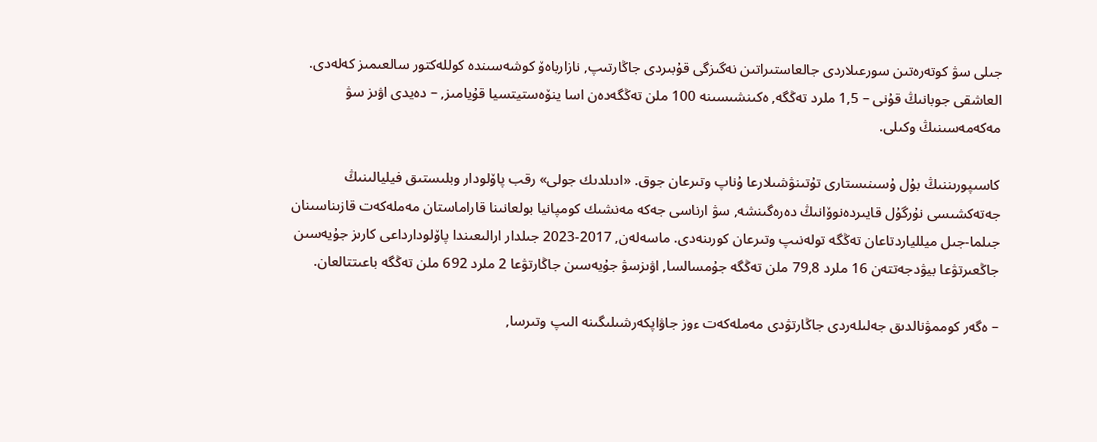جىلى سۋ كوتەرەتىن سورعىلاردى جالعاستىراتىن نەگىزگى قۇبىردى جاڭارتىپ, نازارباەۆ كوشەسىندە كوللەكتور سالعىمىز كەلەدى. العاشقى جوبانىڭ قۇنى – 1,5 ملرد تەڭگە, ەكىنشىسىنە 100 ملن تەڭگەدەن اسا ينۆەستيتسيا قۇيامىز, – دەيدى اۋىز سۋ مەكەمەسىنىڭ وكىلى.

كاسىپورىننىڭ بۇل ۇسىنىستارى تۇتىنۋشىلارعا ۇناپ وتىرعان جوق. «ادىلدىك جولى» رقب پاۆلودار وبلىستىق فيليالىنىڭ جەتەكشىسى نۇرگۇل قايىردەنوۆانىڭ دەرەگىنشە, سۋ ارناسى جەكە مەنشىك كومپانيا بولعانىنا قاراماستان مەملەكەت قازىناسىنان جىلما-جىل ميللياردتاعان تەڭگە تولەنىپ وتىرعان كورىنەدى. ماسەلەن, 2017-2023 جىلدار ارالىعىندا پاۆلودارداعى كارىز جۇيەسىن جاڭعىرتۋعا بيۋدجەتتەن 16 ملرد 79,8 ملن تەڭگە جۇمسالسا, اۋىزسۋ جۇيەسىن جاڭارتۋعا 2 ملرد 692 ملن تەڭگە باعىتتالعان.

– ەگەر كوممۋنالدىق جەلىلەردى جاڭارتۋدى مەملەكەت ءوز جاۋاپكەرشىلىگىنە الىپ وتىرسا,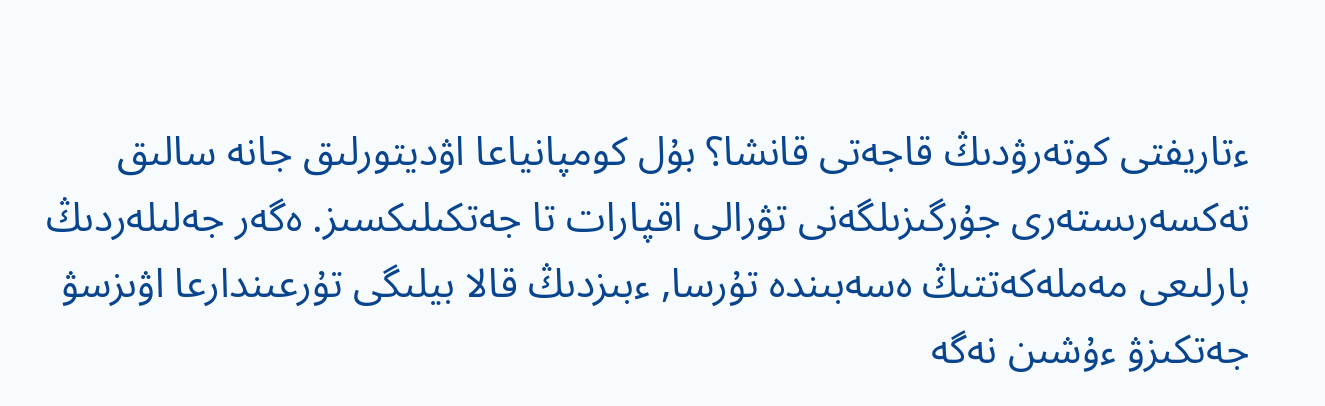ءتاريفتى كوتەرۋدىڭ قاجەتى قانشا؟ بۇل كومپانياعا اۋديتورلىق جانە سالىق تەكسەرىستەرى جۇرگىزىلگەنى تۋرالى اقپارات تا جەتكىلىكسىز. ەگەر جەلىلەردىڭ بارلىعى مەملەكەتتىڭ ەسەبىندە تۇرسا, ءبىزدىڭ قالا بيلىگى تۇرعىندارعا اۋىزسۋ جەتكىزۋ ءۇشىن نەگە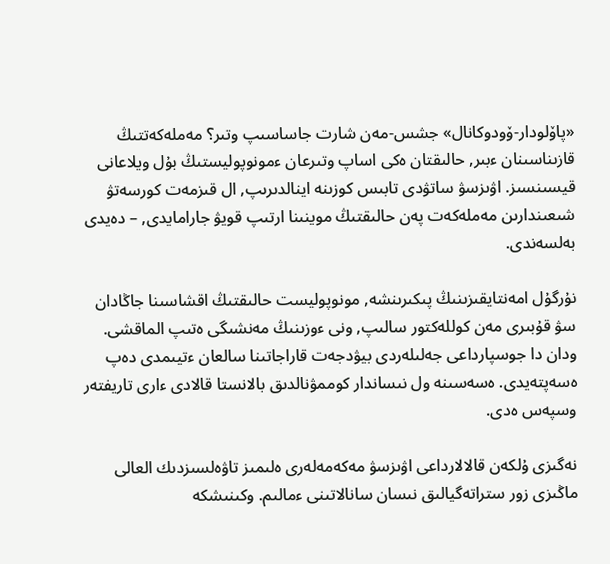«پاۆلودار-ۆودوكانال» جشس-مەن شارت جاساسىپ وتىر؟ مەملەكەتتىڭ قازىناسىنان ءبىر, حالىقتان ەكى اساپ وتىرعان ءمونوپوليستىڭ بۇل ويلاعانى قيسىنسىز. اۋىزسۋ ساتۋدى تابىس كوزىنە اينالدىرىپ, ال قىزمەت كورسەتۋ شىعىندارىن مەملەكەت پەن حالىقتىڭ موينىنا ارتىپ قويۋ جارامايدى, – دەيدى بەلسەندى.

نۇرگۇل امەنتايقىزىنىڭ پىكىرىنشە, مونوپوليست حالىقتىڭ اقشاسىنا جاڭادان سۋ قۇبىرى مەن كوللەكتور سالىپ, ونى ءوزىنىڭ مەنشىگى ەتىپ الماقشى. ودان دا جوسپارداعى جەلىلەردى بيۋدجەت قاراجاتىنا سالعان ءتيىمدى دەپ ەسەپتەيدى. ەسەسىنە ول نىساندار كوممۋنالدىق بالانستا قالادى ءارى تاريفتەر وسپەس ەدى.

نەگىزى ۇلكەن قالالارداعى اۋىزسۋ مەكەمەلەرى ەلىمىز تاۋەلسىزدىك العالى ماڭىزى زور ستراتەگيالىق نىسان سانالاتىنى ءمالىم. وكىنىشكە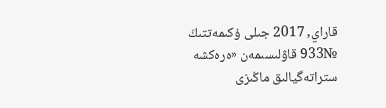قاراي, 2017 جىلى ۇكىمەتتىڭ №933 قاۋلىسىمەن «ەرەكشە ستراتەگيالىق ماڭىزى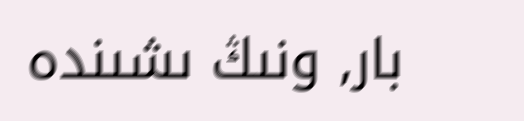بار, ونىڭ ىشىندە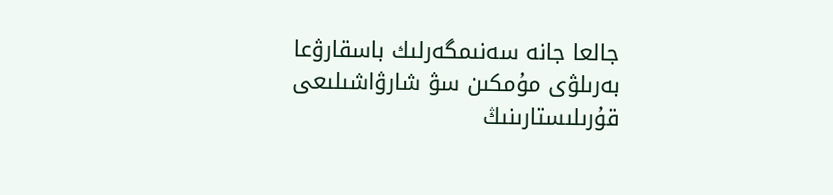جالعا جانە سەنىمگەرلىك باسقارۋعا بەرىلۋى مۇمكىن سۋ شارۋاشىلىعى قۇرىلىستارىنىڭ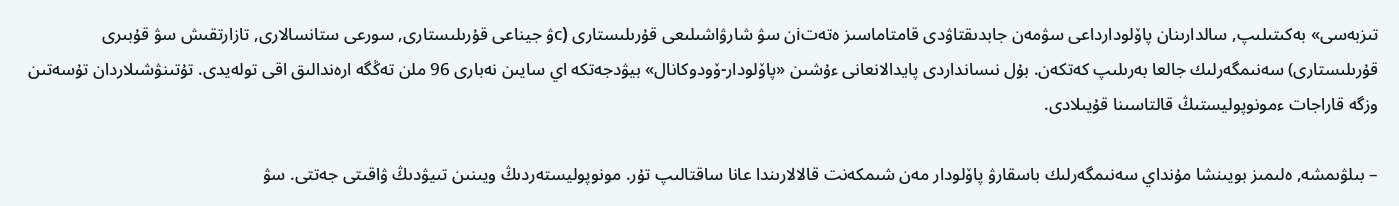تىزبەسى» بەكىتىلىپ, سالدارىنان پاۆلودارداعى سۋمەن جابدىقتاۋدى قامتاماسىز ەتەتiن سۋ شارۋاشىلىعى قۇرىلىستارى (cۋ جيناعى قۇرىلىستارى, سورعى ستانسالارى, تازارتقىش سۋ قۇبىرى قۇرىلىستارى) سەنىمگەرلىك جالعا بەرىلىپ كەتكەن. بۇل نىسانداردى پايدالانعانى ءۇشىن «پاۆلودار-ۆودوكانال» بيۋدجەتكە اي سايىن نەبارى 96 ملن تەڭگە ارەندالىق اقى تولەيدى. تۇتىنۋشىلاردان تۇسەتىن وزگە قاراجات ءمونوپوليستىڭ قالتاسىنا قۇيىلادى.

– بىلۋىمشە, ەلىمىز بويىنشا مۇنداي سەنىمگەرلىك باسقارۋ پاۆلودار مەن شىمكەنت قالالارىندا عانا ساقتالىپ تۇر. مونوپوليستەردىڭ ويىنىن تىيۋدىڭ ۋاقىتى جەتتى. سۋ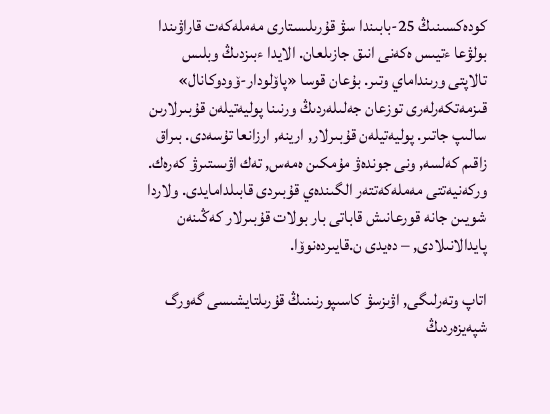كودەكسىنىڭ 25-بابىندا سۋ قۇرىلىستارى مەملەكەت قاراۋىندا بولۋعا ءتيىس ەكەنى انىق جازىلعان. الايدا ءبىزدىڭ وبلىس تالاپتى ورىنداماي وتىر. بۇعان قوسا «پاۆلودار-ۆودوكانال» قىزمەتكەرلەرى توزعان جەلىلەردىڭ ورنىنا پوليەتيلەن قۇبىرلارىن سالىپ جاتىر. پوليەتيلەن قۇبىرلار, ارينە, ارزانعا تۇسەدى. بىراق زاقىم كەلسە, ونى جوندەۋ مۇمكىن ەمەس, تەك اۋىستىرۋ كەرەك. وركەنيەتتى مەملەكەتتەر الگىندەي قۇبىردى قابىلدامايدى. ولاردا شويىن جانە قورعانىش قاباتى بار بولات قۇبىرلار كەڭىنەن پايدالانىلادى, – دەيدى ن.قايىردەنوۆا.

اتاپ وتەرلىگى, اۋىزسۋ كاسىپورنىنىڭ قۇرىلتايشىسى گەورگ شپەيزەردىڭ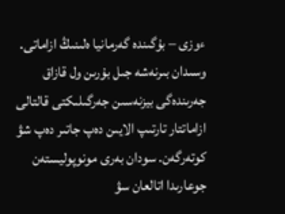ءوزى – بۇگىندە گەرمانيا ەلىنىڭ ازاماتى. وسىدان بىرنەشە جىل بۇرىن ول قازاق جەرىندەگى بيزنەسىن جەرگىلىكتى قالتالى ازاماتتار تارتىپ الايىن دەپ جاتىر دەپ شۋ كوتەرگەن. سودان بەرى مونوپوليستەن جوعارىدا اتالعان سۋ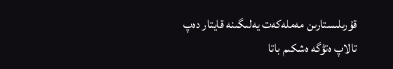قۇرىلىستارىن مەملەكەت يەلىگىنە قايتار دەپ تالاپ ەتۋگە ەشكىم باتا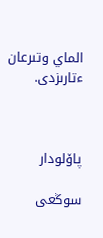الماي وتىرعان ءتارىزدى.



پاۆلودار

سوڭعى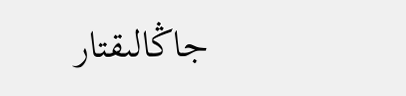جاڭالىقتار